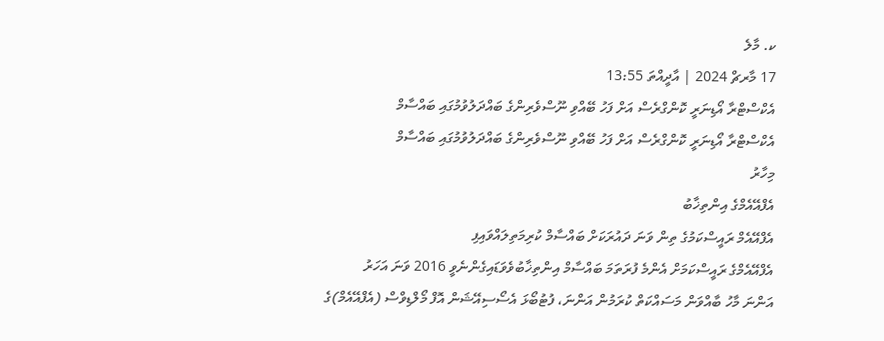ކ. މާލެ
17 މާރޗް 2024 | އާދީއްތަ 13:55
އެކްސްޓްރާ އޯޑިނަރީ ކޮންގްރެސް އަށް ފަހު ބޭއްވި ނޫސްވެރިންގެ ބައްދަލުވުމުގައި ބައްސާމް
އެކްސްޓްރާ އޯޑިނަރީ ކޮންގްރެސް އަށް ފަހު ބޭއްވި ނޫސްވެރިންގެ ބައްދަލުވުމުގައި ބައްސާމް
މިހާރު
އެފްއޭއެމްގެ އިންތިޚާބު
އެފްއޭއެމް ރައީސްކަމުގެ ތިން ވަނަ ދައުރަކަށް ބައްސާމް ކުރިމަތިލައްވައިފި
އެފްއޭއެމްގެ ރައީސްކަމަށް އެންމެ ފުރަތަމަ ބައްސާމް އިންތިޚާބުވެވަޑައިގެންނެވީ 2016 ވަނަ އަހަރު
އަންނަ މާހު ބާއްވަން މަސައްކަތް ކުރަމުން އަންނަ، ފުޓުބޯޅަ އެސޯސިއޭޝަން އޮފް މޯލްޑިވްސް (އެފްއޭއެމް)ގެ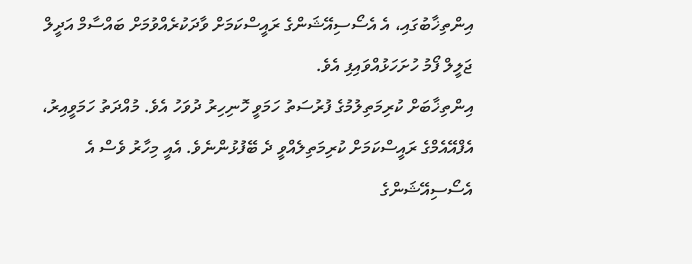އިންތިޚާބުގައި، އެ އެސޯސިއޭޝަންގެ ރައީސްކަމަށް ވާދަކުރެއްވުމަށް ބައްސާމް އަދީލް ޖަލީލް ފޯމު ހުށަހަޅުއްވައިފި އެވެ.
އިންތިޚާބަށް ކުރިމަތިލުމުގެ ފުރުސަތު ހަމަވީ ހޮނިހިރު ދުވަހު އެވެ. މުއްދަތު ހަމަވީއިރު، އެފްއޭއެމްގެ ރައީސްކަމަށް ކުރިމަތިލެއްވީ ދެ ބޭފުޅުންނެވެ. އެއީ މިހާރު ވެސް އެ އެސޯސިއޭޝަންގެ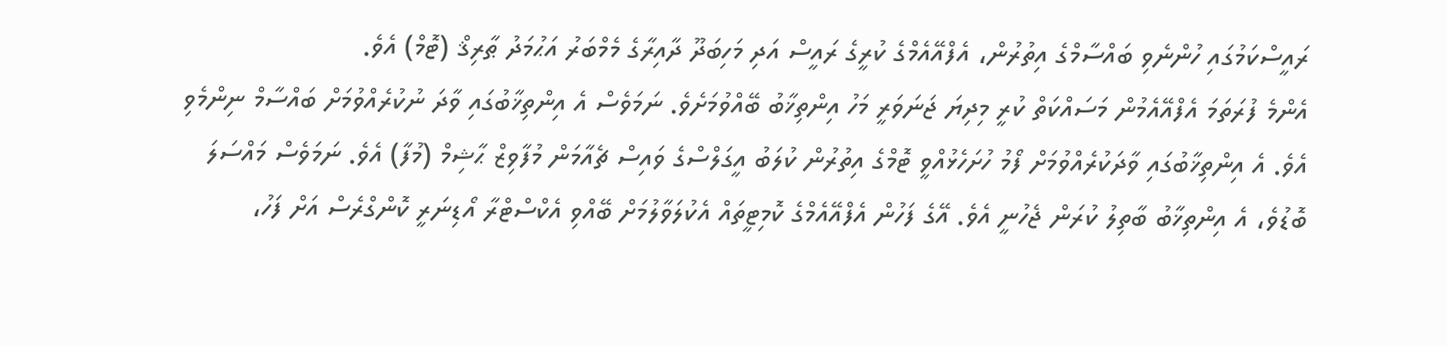ރައީސްކަމުގައި ހުންނެވި ބައްސާމްގެ އިތުރުން، އެފްއޭއެމްގެ ކުރީގެ ރައީސް އަދި މަހިބަދޫ ދާއިރާގެ މެމްބަރު އަޙުމަދު ޠާރިޤް (ޓޮމް) އެވެ.
އެންމެ ފުރަތަމަ އެފްއޭއެމުން މަސައްކަތް ކުރީ މިދިޔަ ޖަނަވަރީ މަހު އިންތިޚާބު ބޭއްވުމަށެވެ. ނަމަވެސް އެ އިންތިޚާބުގައި ވާދަ ނުކުރެއްވުމަށް ބައްސާމް ނިންމެވި އެވެ. އެ އިންތިޚާބުގައި ވާދަކުރެއްވުމަށް ފޯމު ހުށަހެޅުއްވީ ޓޮމްގެ އިތުރުން ކުލަބު އީގަލްސްގެ ވައިސް ޗެއާމަން މުފާވިޒް ޙާޝިމް (މުފާ) އެވެ. ނަމަވެސް މައްސަލަ ބޮޑުވެ، އެ އިންތިޚާބު ބާތިލު ކުރަން ޖެހުނީ އެވެ. އޭގެ ފަހުން އެފްއޭއެމްގެ ކޮމިޓީތައް އެކުލަވާލުމަށް ބޭއްވި އެކްސްޓްރާ އޯޑިނަރީ ކޮންގްރެސް އަށް ފަހު،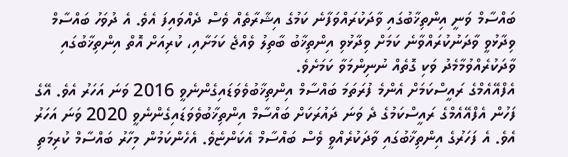ބައްސާމް ވަނީ އިންތިޚާބުގައި ވާދަކުރައްވަފާނެ ކަމުގެ އިޝާރާތެއް ވެސް ދެއްވައިފަ އެވެ. އެ ދުވަހު ބައްސާމް ވިދާޅުވީ ވާދަނުކުރައްވާނެ ކަމަށް ވިދާޅުވި އިންތިޚާބު ބާތިލު ވެއްޖެ ކަމަށާއި، ކުރިއަށް އޮތް އިންތިޚާބުގައި ވާދަކުރެއްވުމާމެދު ވަކި ގޮތެއް ނުނިންމަވާ ކަމަށެވެ.
އެފްއޭއެމްގެ ރައީސްކަމަށް އެންމެ ފުރަތަމަ ބައްސާމް އިންތިޚާބުވެވަޑައިގެންނެވީ 2016 ވަނަ އަހަރު އެވެ. އޭގެ ފަހުން އެފްއޭއެމްގެ ރައީސްކަމުގެ ދެ ވަނަ ދައުރަކަށް ބައްސާމް އިންތިޚާބުވެވަޑައިގެންނެވީ 2020 ވަނަ އަހަރު އެވެ. އެ ފަހަރުގެ އިންތިޚާބުގައި ވާދަކުރެއްވީ ވެސް ބައްސާމް އެކަންޏެވެ. އެހެންކަމުން މިހާރު ބައްސާމް ކުރިމަތި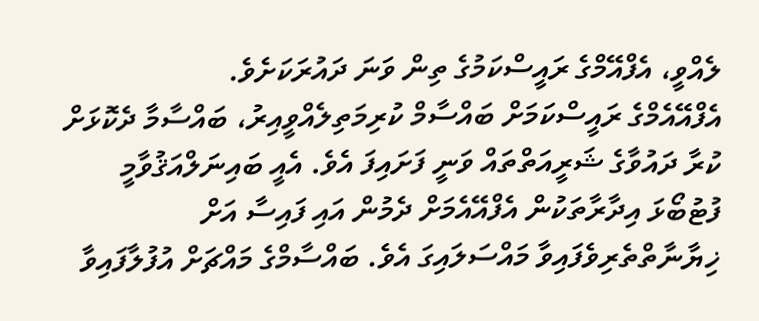ލެއްވީ، އެފްއޭމްގެ ރައީސްކަމުގެ ތިން ވަނަ ދައުރަކަށެވެ.
އެފްއޭއެމްގެ ރައީސްކަމަށް ބައްސާމް ކުރިމަތިލެއްވީއިރު، ބައްސާމާ ދެކޮޅަށް ކުރާ ދައުވާގެ ޝަރީއަތްތައް ވަނީ ފަށައިފަ އެވެ. އެއީ ބައިނަލްއަޤުވާމީ ފުޓުބޯޅަ އިދާރާތަކުން އެފްއޭއެމަށް ދެމުން އައި ފައިސާ އަށް ޚިޔާނާތްތެރިވެފައިވާ މައްސަލައިގަ އެވެ. ބައްސާމްގެ މައްޗަށް އުފުލާފައިވާ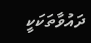ދައުވާތަކަކީ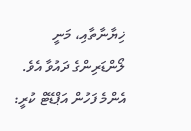ޚިޔާނާތާއި، މަނީ ލޯންޑަރިންގެ ދައުވާ އެވެ.
އެންމެ ފަހުން އަޕްޑޭޓް ކުރީ: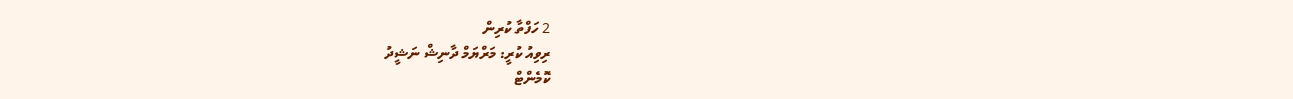2 ހަފްތާ ކުރިން
ރިވިއު ކުރީ: މަރްޔަމް ދާނިޝް ނަޝީދު
ކޮމެންޓް